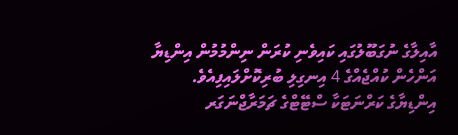އާއިލާގެ ނުގަބޫލުގައި ކައިވެނި ކުރަން ނިންމުމުން އިންޑިޔާ އަންހެން ކުއްޖެއްގެ 4 އިނގިލި ބުރިކޮށްލައިފިއެވެ.
އިންޑިޔާގެ ކަރްނަޓަކާ ސްޓޭޓްގެ ޗަމަރާޖްނަގަރ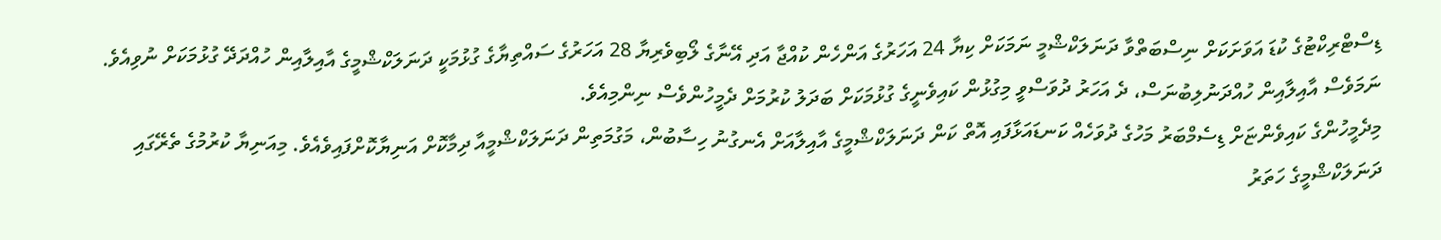ޑިސްޓްރިކްޓުގެ ކުޑަ އަވަށަކަށް ނިސްބަތްވާ ދަނަލަކްޝްމީ ނަމަކަށް ކިޔާ 24 އަހަރުގެ އަންހެން ކުއްޖާ އަދި އޭނާގެ ލޯބިވެރިޔާ 28 އަހަރުގެ ސައްތިޔާގެ ގުޅުމަކީ ދަނަލަކްޝްމީގެ އާއިލާއިން ހުއްދަދޭ ގުޅުމަކަށް ނުވިއެވެ. ނަމަވެސް އާއިލާއިން ހުއްދަނުލިބުނަސް، ދެ އަހަރު ދުވަސްވީ މިގުޅުން ކައިވެނީގެ ގުޅުމަކަށް ބަދަލު ކުރުމަށް ދެމީހުންވެސް ނިންމިއެވެ.
މިދެމީހުންގެ ކައިވެންޏަށް ޑިސެމްބަރު މަހުގެ ދުވަހެއް ކަނޑައަޅާފައި އޮތް ކަން ދަނަލަކްޝްމީގެ އާއިލާއަށް އެނގުނު ހިސާބުން، މަގުމަތިން ދަނަލަކްޝްމީއާ ދިމާކޮށް އަނިޔާކޮށްފައިވެއެވެ. މިއަނިޔާ ކުރުމުގެ ތެރޭގައި ދަނަލަކްޝްމީގެ ހަތަރު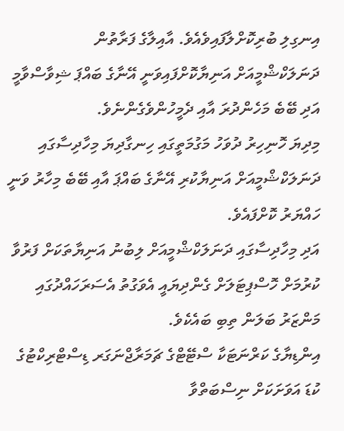އިނގިލި ބުރިކޮށްލާފައިވެއެވެ. އާއިލާގެ ފަރާތުން ދަނަލަކްޝްމީއަށް އަނިޔާކޮށްފައިވަނީ އޭނާގެ ބައްޕަ ޝިވާސްވާމީ އަދި ބޭބެ މަހެންދުރަ އާއި ދެމީހުންވެގެންނެވެ.
މިދިޔަ ހޮނިހިރު ދުވަހު މަގުމަތީގައި ހިނގާދިޔަ މިހާދިސާގައި ދަނަލަކްޝްމީއަށް އަނިޔާކުރި އޭނާގެ ބައްޕަ އާއި ބޭބެ މިހާރު ވަނީ ހައްޔަރު ކޮށްފައެވެ.
އަދި މިހާދިސާގައި ދަނަލަކްޝްމީއަށް ލިބުނު އަނިޔާތަކަށް ފަރުވާ ކުރުމަށް ހޮސްޕިޓަލަށް ގެންދިޔައީ އެވަގުތު އެސަރަހައްދުގައި މަންޒަރު ބަލަން ތިބި ބައެކެވެ.
އިންޑިޔާގެ ކަރްނަޓަކާ ސްޓޭޓްގެ ޗަމަރާޖްނަގަރ ޑިސްޓްރިކްޓުގެ ކުޑަ އަވަށަކަށް ނިސްބަތްވާ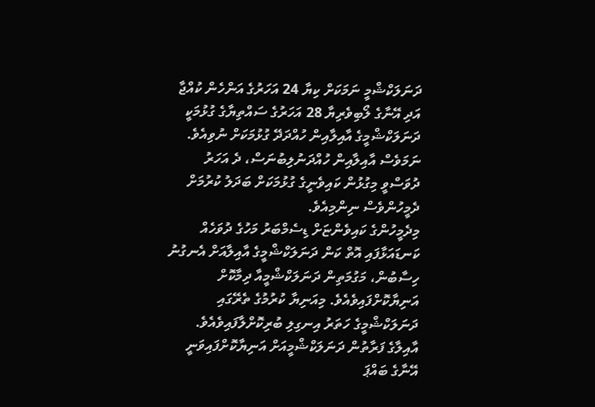ދަނަލަކްޝްމީ ނަމަކަށް ކިޔާ 24 އަހަރުގެ އަންހެން ކުއްޖާ އަދި އޭނާގެ ލޯބިވެރިޔާ 28 އަހަރުގެ ސައްތިޔާގެ ގުޅުމަކީ ދަނަލަކްޝްމީގެ އާއިލާއިން ހުއްދަދޭ ގުޅުމަކަށް ނުވިއެވެ. ނަމަވެސް އާއިލާއިން ހުއްދަނުލިބުނަސް، ދެ އަހަރު ދުވަސްވީ މިގުޅުން ކައިވެނީގެ ގުޅުމަކަށް ބަދަލު ކުރުމަށް ދެމީހުންވެސް ނިންމިއެވެ.
މިދެމީހުންގެ ކައިވެންޏަށް ޑިސެމްބަރު މަހުގެ ދުވަހެއް ކަނޑައަޅާފައި އޮތް ކަން ދަނަލަކްޝްމީގެ އާއިލާއަށް އެނގުނު ހިސާބުން، މަގުމަތިން ދަނަލަކްޝްމީއާ ދިމާކޮށް އަނިޔާކޮށްފައިވެއެވެ. މިއަނިޔާ ކުރުމުގެ ތެރޭގައި ދަނަލަކްޝްމީގެ ހަތަރު އިނގިލި ބުރިކޮށްލާފައިވެއެވެ. އާއިލާގެ ފަރާތުން ދަނަލަކްޝްމީއަށް އަނިޔާކޮށްފައިވަނީ އޭނާގެ ބައްޕަ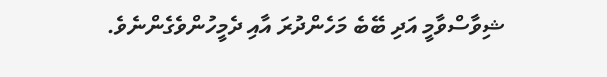ޝިވާސްވާމީ އަދި ބޭބެ މަހެންދުރަ އާއި ދެމީހުންވެގެންނެވެ.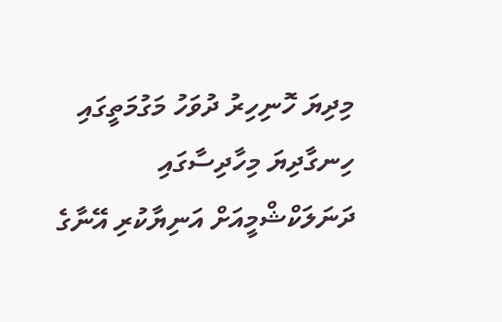މިދިޔަ ހޮނިހިރު ދުވަހު މަގުމަތީގައި ހިނގާދިޔަ މިހާދިސާގައި ދަނަލަކްޝްމީއަށް އަނިޔާކުރި އޭނާގެ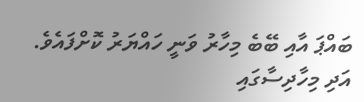ބައްޕަ އާއި ބޭބެ މިހާރު ވަނީ ހައްޔަރު ކޮށްފައެވެ.
އަދި މިހާދިސާގައި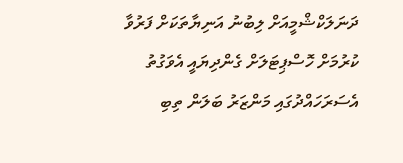ދަނަލަކްޝްމީއަށް ލިބުނު އަނިޔާތަކަށް ފަރުވާ ކުރުމަށް ހޮސްޕިޓަލަށް ގެންދިޔައީ އެވަގުތު އެސަރަހައްދުގައި މަންޒަރު ބަލަން ތިބި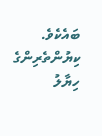ބައެކެވެ.
ކިޔުންތެރިންގެ ހިޔާލު